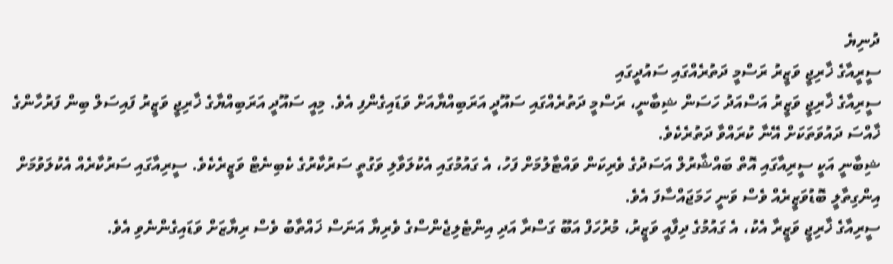ދުނިޔެ
ސީރީއާގެ ޚާރިޖީ ވަޒީރު ރަސްމީ ދަތުރެއްގައި ސައުދީގައި
ސީރިއާގެ ޚާރިޖީ ވަޒީރު އަސްއަދު ހަސަން ޝިބާނީ، ރަސްމީ ދަތުރެއްގައި ސައޫދީ އަރަބިއްޔާއަށް ވަޑައިގެންފި އެވެ. މިއީ ސައޫދީ އަރަބިއްޔާގެ ޚާރިޖީ ވަޒީރު ފައިސަލް ބިން ފަރުހާންގެ ޚާއްސަ ދައުވަތަކަށް އޭނާ ކުރައްވާ ދަތުރެކެވެ.
ޝިބާނީ އަކީ ސީރިއާގައި އޮތް ބައްޝާރުލް އަސަދުގެ ވެރިކަން ވައްޓާލުމަށް ފަހު، އެ ގައުމުގައި އެކުލަވާލި ވަގުތީ ސަރުކާރުގެ ކެބިނެޓް ވަޒީރެކެވެ. ސީރިއާގައި ސަރުކާރެއް އެކުލަވުމަށް އިންގިތާލީ ބޮޑުވަޒީރެއް ވެސް ވަނީ ހަމަޖައްސާފަ އެވެ.
ސީރިއާގެ ޚާރިޖީ ވަޒީރާ އެކު، އެ ގައުމުގެ ދިފާއީ ވަޒީރު، މުރުހަފް އަބޫ ގަސްރާ އަދި އިންޓެލިޖެންސްގެ ވެރިޔާ އަނަސް ޚައްތާބު ވެސް ރިޔާޒަށް ވަޑައިގެންނެވި އެވެ.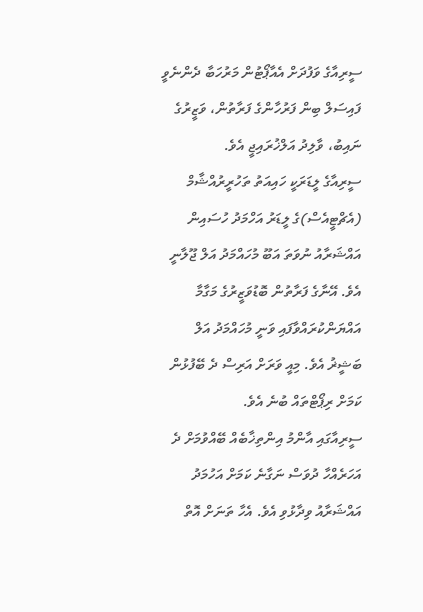ސީރިއާގެ ވަފުދަށް އެއާޕޯޓުން މަރުހަބާ ދެންނެވީ ފައިސަލް ބިން ފަރުހާންގެ ފަރާތުން، ވަޒީރުގެ ނައިބު، ވާލިދު އަލްޚުރައިޖީ އެވެ.
ސީރިއާގެ ލީޑަރަކީ ހައިއަތު ތަހުރީރުއްޝާމް (އެޗްޓީއެސް)ގެ ލީޑަރު އަހްމަދު ހުސައިން އައްޝަރާއު ނުވަތަ އަބޫ މުހައްމަދު އަލް ޖޫލާނީ އެވެ. އޭނާގެ ފަރާތުން ބޮޑުވަޒީރުގެ މަގާމާ އައްޔަންކުރައްވާފައި ވަނީ މުހައްމަދު އަލް ބަޝީޜު އެވެ. މިއީ ވަރަށް އަރިސް ދެ ބޭފުޅުން ކަމަށް ރިޕޯޓްތައް ބުނެ އެވެ.
ސީރިއާގައި އާންމު އިންތިޚާބެއް ބޭއްވުމަށް ދެ އަހަރެއްހާ ދުވަސް ނަގާނެ ކަމަށް އަހުމަދު އައްޝަރާއު ވިދާޅުވި އެވެ. އެހާ ތަނަށް އޮތް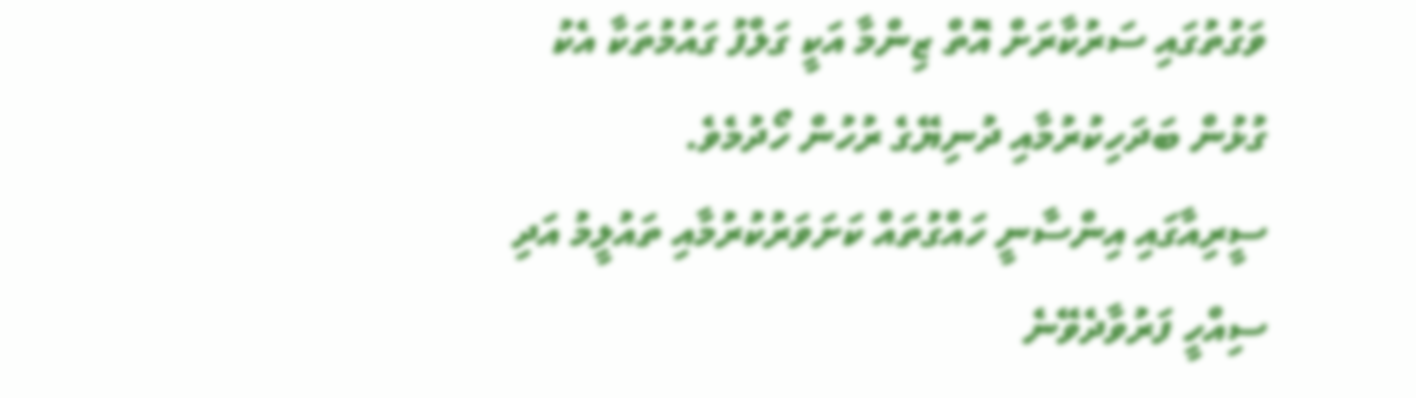ވަގުތުގައި ސަރުކާރަށް އޮތް ޒިންމާ އަކީ ގަލްފު ގައުމުތަކާ އެކު ގުޅުން ބަދަހިކުރުމާއި ދުނިޔޭގެ ރުހުން ހޯދުމެވެ.
ސީރިއާގައި އިންސާނީ ހައްގުތައް ކަށަވަރުކުރުމާއި ތައުލީމު އަދި ސިއްހީ ފަރުވާދެވޭނެ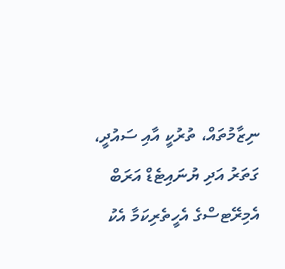ނިޒާމުތައް، ތުރުކީ އާއި ސައުދީ، ގަތަރު އަދި ޔުނައިޓެޑް އަރަބް އެމިރޭޓސްގެ އެހީތެރިކަމާ އެކު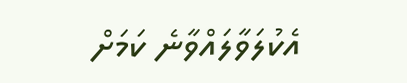އެކުލަވާލައްވާނެ ކަމަށް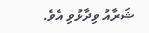ޝަރާއު ވިދާޅުވި އެވެ.